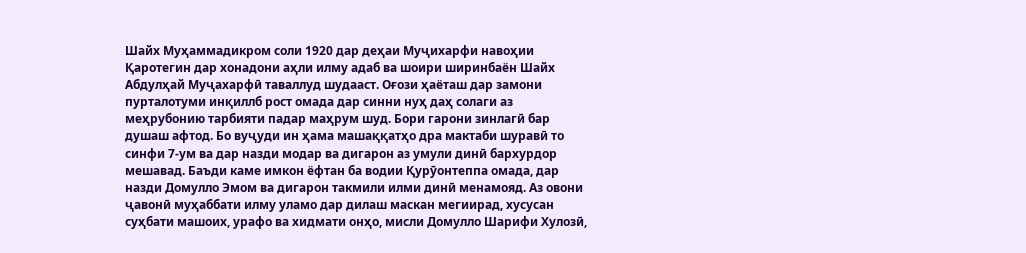Шайх Муҳаммадикром соли 1920 дар деҳаи Муҷихарфи навоҳии Қаротегин дар хонадони аҳли илму адаб ва шоири ширинбаён Шайх Абдулҳай Муҷахарфӣ таваллуд шудааст. Оғози ҳаёташ дар замони пурталотуми инқиллб рост омада дар синни нуҳ даҳ солаги аз меҳрубонию тарбияти падар маҳрум шуд. Бори гарони зинлагӣ бар душаш афтод. Бо вуҷуди ин ҳама машаққатҳо дра мактаби шуравӣ то синфи 7-ум ва дар назди модар ва дигарон аз умули динӣ бархурдор мешавад. Баъди каме имкон ёфтан ба водии Қурӯонтеппа омада, дар назди Домулло Эмом ва дигарон такмили илми динӣ менамояд. Аз овони ҷавонӣ муҳаббати илму уламо дар дилаш маскан мегиирад, хусусан суҳбати машоих, урафо ва хидмати онҳо, мисли Домулло Шарифи Хулозӣ,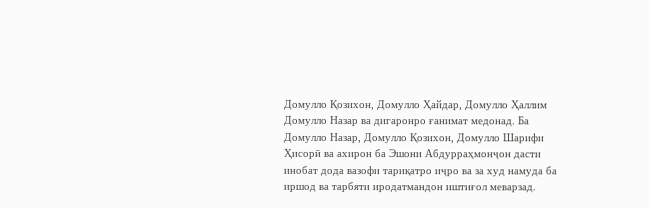Домулло Қозихон, Домулло Ҳайдар, Домулло Ҳаллим Домулло Назар ва дигаронро ғанимат медонад. Ба Домулло Назар, Домулло Қозихон, Домулло Шарифи Ҳисорӣ ва ахирон ба Эшони Абдурраҳмонҷон дасти инобат дода вазофи тариқатро иҷро ва за худ намуда ба иршод ва тарбяти иродатмандон иштиғол меварзад.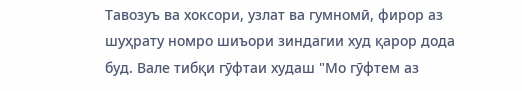Тавозуъ ва хоксори, узлат ва гумномӣ, фирор аз шуҳрату номро шиъори зиндагии худ қарор дода буд. Вале тибқи гӯфтаи худаш "Мо гӯфтем аз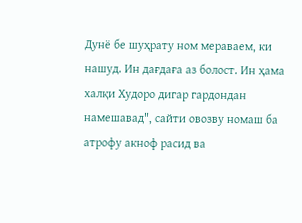Дунё бе шуҳрату ном мераваем, ки нашуд. Ин дағдаға аз болост. Ин ҳама халқи Худоро дигар гардондан намешавад", сайти овозву номаш ба атрофу акноф расид ва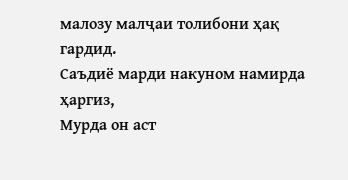малозу малҷаи толибони ҳақ гардид.
Саъдиё марди накуном намирда ҳаргиз,
Мурда он аст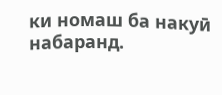ки номаш ба накуӣ набаранд.